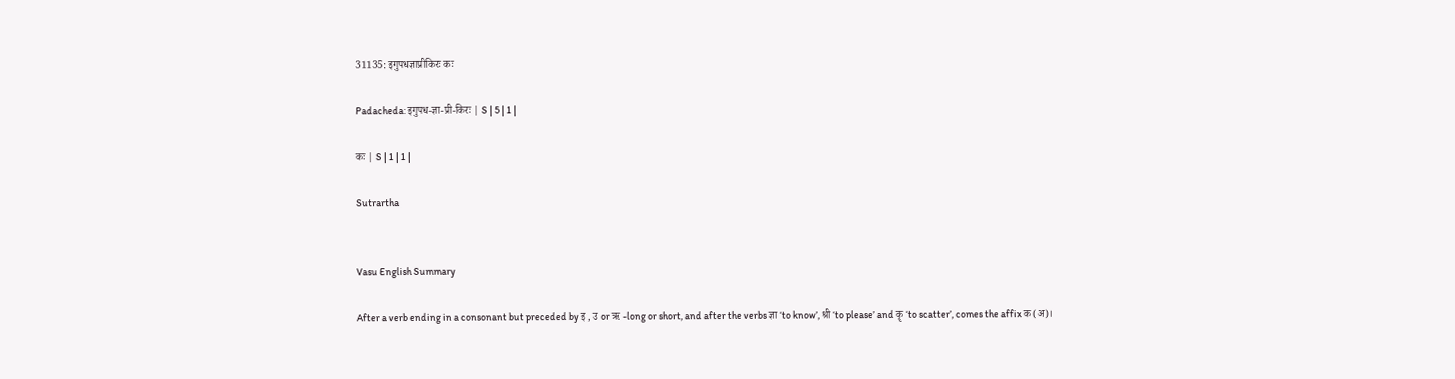31135: इगुपधज्ञाप्रीकिरः कः

Padacheda: इगुपध-ज्ञा-प्री-किरः | S | 5 | 1 |

कः | S | 1 | 1 |

Sutrartha


Vasu English Summary

After a verb ending in a consonant but preceded by इ , उ or ऋ -long or short, and after the verbs ज्ञा ‘to know’, श्री ‘to please’ and कॄ ‘to scatter’, comes the affix क (अ)।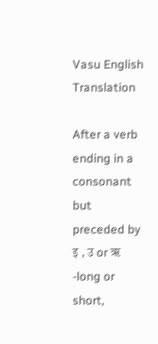Vasu English Translation

After a verb ending in a consonant but preceded by इ , उ or ऋ -long or short,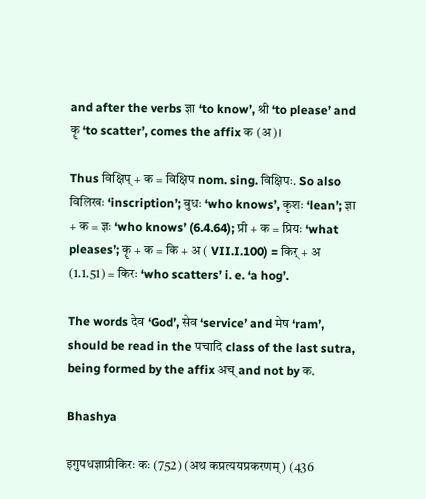and after the verbs ज्ञा ‘to know’, श्री ‘to please’ and कॄ ‘to scatter’, comes the affix क (अ)।

Thus विक्षिप् + क = विक्षिप nom. sing. विक्षिपः. So also विलिखः ‘inscription’; बुधः ‘who knows’, कृशः ‘lean’; ज्ञा + क = ज्ञः ‘who knows’ (6.4.64); प्री + क = प्रियः ‘what pleases’; कॄ + क = कि + अ ( VII.I.100) = किर् + अ (1.1.51) = किरः ‘who scatters’ i. e. ‘a hog’.

The words देव ‘God’, सेव ‘service’ and मेष ‘ram’, should be read in the पचादि class of the last sutra, being formed by the affix अच् and not by क.

Bhashya

इगुपधज्ञाप्रीकिरः कः (752) (अथ कप्रत्ययप्रकरणम्) (436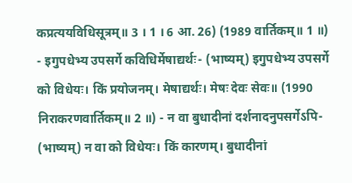कप्रत्ययविधिसूत्रम्॥ 3 । 1 । 6 आ. 26) (1989 वार्तिकम्॥ 1 ॥) - इगुपधेभ्य उपसर्गे कविधिर्मेषाद्यर्थः- (भाष्यम्) इगुपधेभ्य उपसर्गे को विधेयः। किं प्रयोजनम्। मेषाद्यर्थः। मेषः देवः सेवः॥ (1990 निराकरणवार्तिकम्॥ 2 ॥) - न वा बुधादीनां दर्शनादनुपसर्गेऽपि- (भाष्यम्) न वा को विधेयः। किं कारणम्। बुधादीनां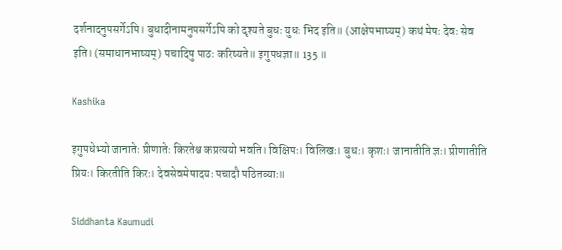दर्शनादनुपसर्गेऽपि। बुधादीनामनुपसर्गेऽपि को दृश्यते बुधः युधः भिद इति॥ (आक्षेपभाष्यम्) कथं मेषः देवः सेव इति। (समाधानभाष्यम्) पचादिषु पाठः करिष्यते॥ इगुपधज्ञा॥ 135 ॥

Kashika

इगुपधेभ्यो जानातेः प्रीणातेः किरतेश्च कप्रत्ययो भवति। विक्षिपः। विलिखः। बुधः। कृशः। जानातीति ज्ञः। प्रीणातीति प्रियः। किरतीति किरः। देवसेवमेषादयः पचादौ पठितव्याः॥

Siddhanta Kaumudi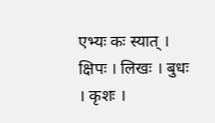एभ्यः कः स्यात् । क्षिपः । लिखः । बुधः । कृशः ।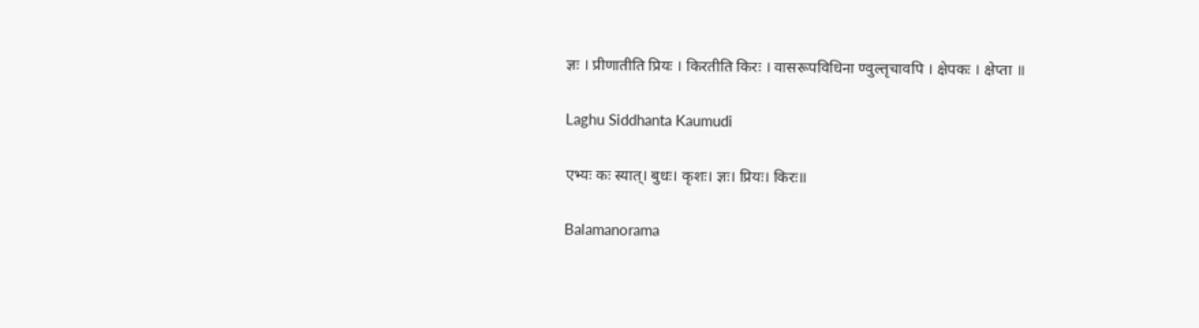ज्ञः । प्रीणातीति प्रियः । किरतीति किरः । वासरूपविधिना ण्वुल्तृचावपि । क्षेपकः । क्षेप्ता ॥

Laghu Siddhanta Kaumudi

एभ्यः कः स्यात्। बुधः। कृशः। ज्ञः। प्रियः। किरः॥

Balamanorama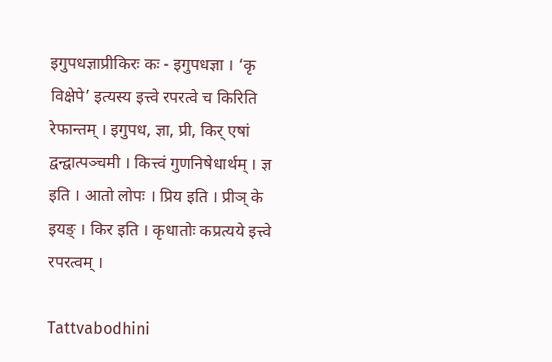इगुपधज्ञाप्रीकिरः कः - इगुपधज्ञा । ‘कृ विक्षेपे’ इत्यस्य इत्त्वे रपरत्वे च किरिति रेफान्तम् । इगुपध, ज्ञा, प्री, किर् एषां द्वन्द्वात्पञ्चमी । कित्त्वं गुणनिषेधार्थम् । ज्ञ इति । आतो लोपः । प्रिय इति । प्रीञ् के इयङ् । किर इति । कृधातोः कप्रत्यये इत्त्वे रपरत्वम् ।

Tattvabodhini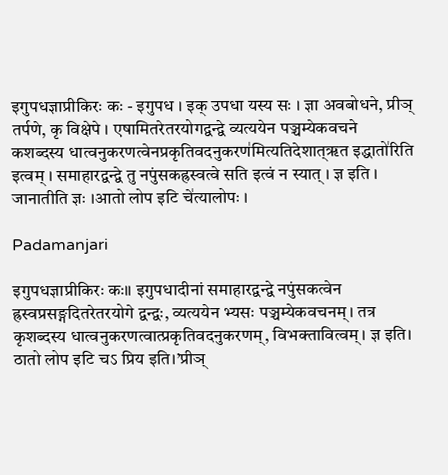इगुपधज्ञाप्रीकिरः कः - इगुपध । इक् उपधा यस्य सः । ज्ञा अवबोधने, प्रीञ् तर्पणे, कृ विक्षेपे । एषामितरेतरयोगद्वन्द्वे व्यत्ययेन पञ्चम्येकवचने कशब्दस्य धात्वनुकरणत्वेनप्रकृतिवदनुकरण॑मित्यतिदेशात्ॠत इद्धातो॑रिति इत्वम् । समाहारद्वन्द्वे तु नपुंसकह्रस्वत्वे सति इत्वं न स्यात् । ज्ञ इति । जानातीति ज्ञः ।आतो लोप इटि चे॑त्यालोपः ।

Padamanjari

इगुपधज्ञाप्रीकिरः कः॥ इगुपधादीनां समाहारद्वन्द्वे नपुंसकत्वेन ह्रस्वप्रसङ्गदितरेतरयोगे द्वन्द्वः, व्यत्ययेन भ्यसः पञ्चम्येकवचनम्। तत्र कृशब्दस्य धात्वनुकरणत्वात्प्रकृतिवदनुकरणम्, विभक्तावित्वम्। ज्ञ इति। ठातो लोप इटि चऽ प्रिय इति।’प्रीञ्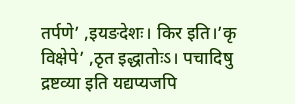तर्पणे’ ,इयङदेशः। किर इति।’कृ विक्षेपे’ ,ठृत इद्धातोःऽ। पचादिषु द्रष्टव्या इति यद्यप्यजपि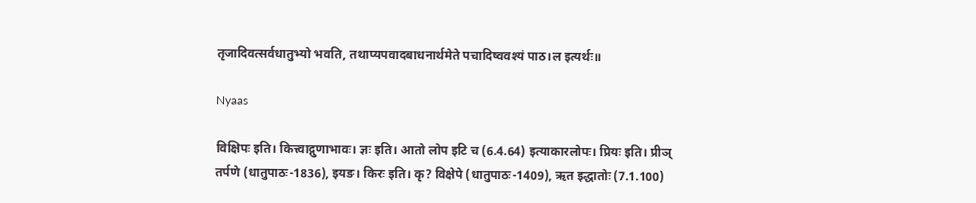तृजादिवत्सर्वधातुभ्यो भवति, तथाप्यपवादबाधनार्थमेते पचादिष्ववश्यं पाठ।ल इत्यर्थः॥

Nyaas

विक्षिपः इति। कित्त्वाद्गुणाभावः। ज्ञः इति। आतो लोप इटि च (6.4.64) इत्याकारलोपः। प्रियः इति। प्रीञ् तर्पणे (धातुपाठः-1836), इयङ। किरः इति। कृ? विक्षेपे (धातुपाठः-1409), ऋत इद्धातोः (7.1.100)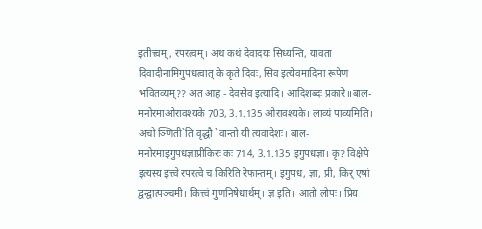इतीत्त्वम्, रपरत्वम्। अथ कथं देवादयः सिध्यन्ति, यावता दिवादीनामिगुपधत्वात् के कृते दिवः, सिव इत्येवमादिना रूपेण भवितव्यम्?? अत आह - देवसेव इत्यादि। आदिशब्दः प्रकारे॥बाल-मनोरमाओरावश्यके 703, 3.1.135 ओरावश्यके। लाव्यं पाव्यमिति। अचो ञ्णिती`ति वृद्धौ `वान्तो यी त्यवादेशः। बाल-मनोरमाइगुपधज्ञाप्रीकिरः कः 714, 3.1.135 इगुपधज्ञा। कृ? विक्षेपे इत्यस्य इत्त्वे रपरत्वे च किरिति रेफान्तम्। इगुपध, ज्ञा, प्री, किर् एषां द्वन्द्वात्पञ्चमी। कित्त्वं गुणनिषेधार्थम्। ज्ञ इति। आतो लोपः। प्रिय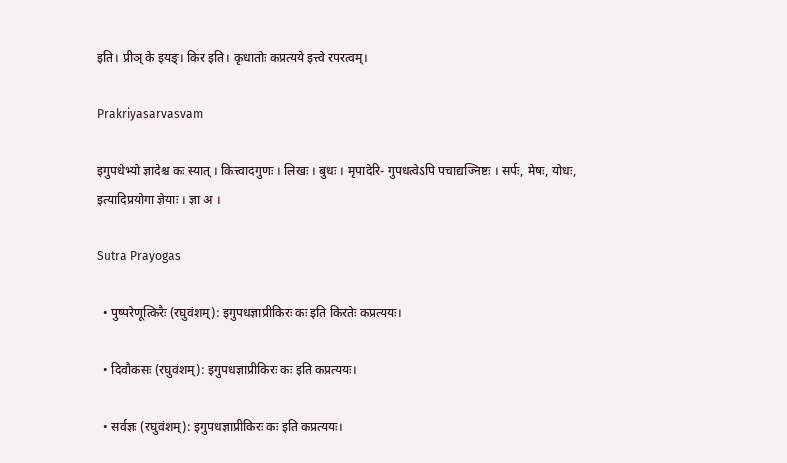इति। प्रीञ् के इयङ्। किर इति। कृधातोः कप्रत्यये इत्त्वे रपरत्वम्।

Prakriyasarvasvam

इगुपधेभ्यो ज्ञादेश्च कः स्यात् । कित्त्वादगुणः । लिखः । बुधः । मृपादेरि- गुपधत्वेऽपि पचाद्यज्निष्टः । सर्पः, मेषः, योधः, इत्यादिप्रयोगा ज्ञेयाः । ज्ञा अ ।

Sutra Prayogas

  • पुष्परेणूत्किरैः (रघुवंशम्): इगुपधज्ञाप्रीकिरः कः इति किरतेः कप्रत्ययः।

  • दिवौकसः (रघुवंशम्): इगुपधज्ञाप्रीकिरः कः इति कप्रत्ययः।

  • सर्वज्ञः (रघुवंशम्): इगुपधज्ञाप्रीकिरः कः इति कप्रत्ययः।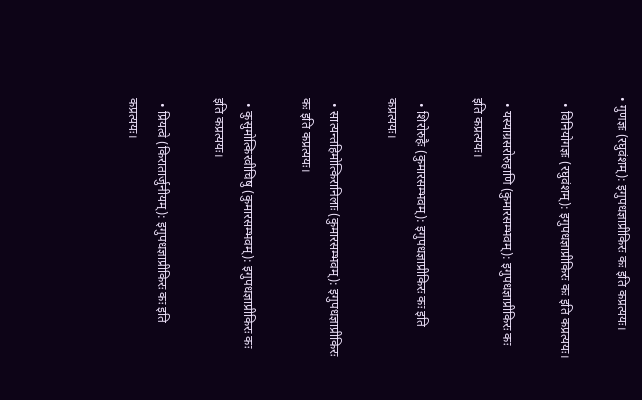• गुणज्ञः (रघुवंशम्): इगुपधज्ञाप्रीकिरः कः इति कप्रत्ययः।

  • विनियोगज्ञः (रघुवंशम्): इगुपधज्ञाप्रीकिरः कः इति कप्रत्ययः।

  • यस्याग्रसरोरुहाणि (कुमारसम्भवम्): इगुपधज्ञाप्रीकिरः कः इति कप्रत्ययः।

  • शिरोरुहैः (कुमारसम्भवम्): इगुपधज्ञाप्रीकिरः कः इति कप्रत्ययः।

  • सात्यन्तहिमोत्किरानिलाः (कुमारसम्भवम्): इगुपधज्ञाप्रीकिरः कः इति कप्रत्ययः।

  • कुसुमोत्किरवीचिषु (कुमारसम्भवम्): इगुपधज्ञाप्रीकिरः कः इति कप्रत्ययः।

  • प्रियत्वे (किरातार्जुनीयम्): इगुपधज्ञाप्रीकिरः कः इति कप्रत्ययः।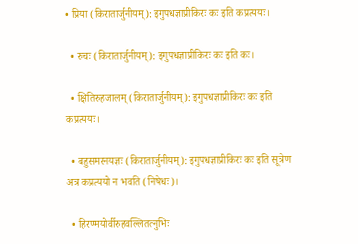• प्रिया (किरातार्जुनीयम्): इगुपधज्ञाप्रीकिरः कः इति कप्रत्ययः।

  • रुचः (किरातार्जुनीयम्): इगुपधज्ञाप्रीकिरः कः इति कः।

  • क्षितिरुहजालम् (किरातार्जुनीयम्): इगुपधज्ञाप्रीकिरः कः इति कप्रत्ययः।

  • बहुसमरनयज्ञः (किरातार्जुनीयम्): इगुपधज्ञाप्रीकिरः कः इति सूत्रेण अत्र कप्रत्ययो न भवति (निषेधः)।

  • हिरण्मयोर्वीरुहवल्लितत्नुभिः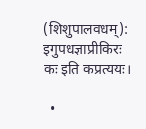(शिशुपालवधम्): इगुपधज्ञाप्रीकिरः कः इति कप्रत्ययः।

  •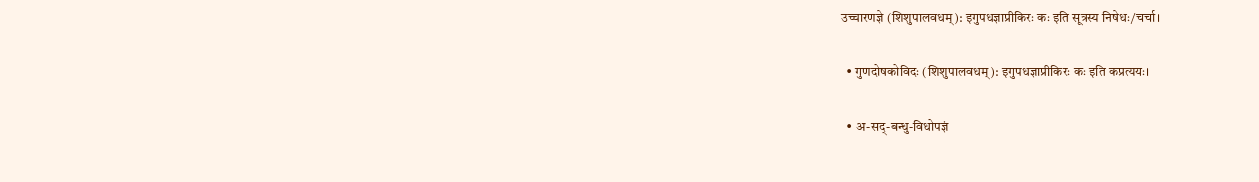उच्चारणज्ञे (शिशुपालवधम्): इगुपधज्ञाप्रीकिरः कः इति सूत्रस्य निषेधः/चर्चा।

  • गुणदोषकोविदः (शिशुपालवधम्): इगुपधज्ञाप्रीकिरः कः इति कप्रत्ययः।

  • अ-सद्-बन्धु-विधोपज्ञं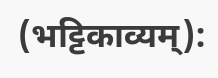(भट्टिकाव्यम्):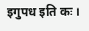इगुपध इति कः ।